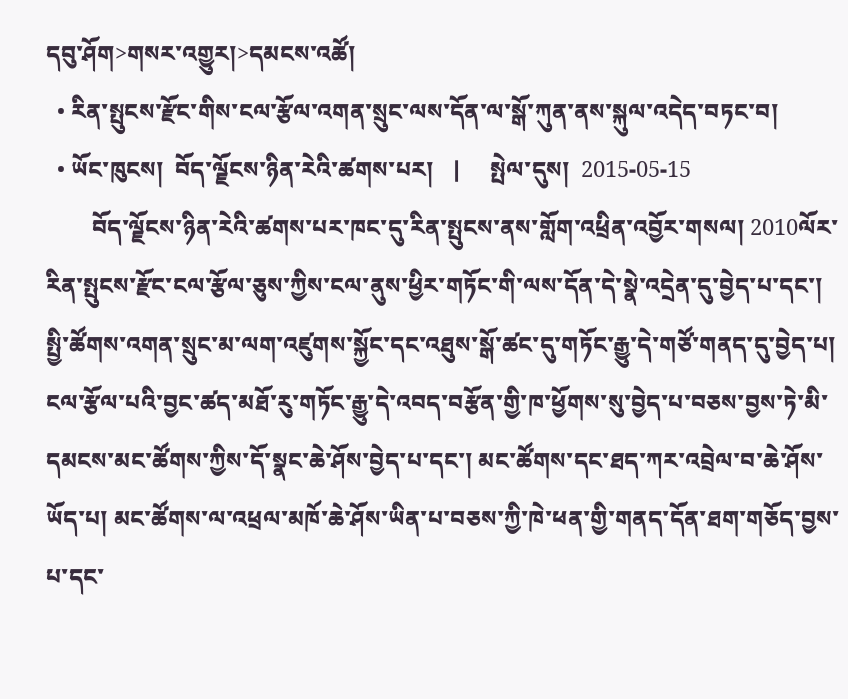དབུ་ཤོག>གསར་འགྱུར།>དམངས་འཚོ།
  • རིན་སྤུངས་རྫོང་གིས་ངལ་རྩོལ་འགན་སྲུང་ལས་དོན་ལ་སྒོ་ཀུན་ནས་སྐུལ་འདེད་བཏང་བ།
  • ཡོང་ཁུངས།  བོད་ལྗོངས་ཉིན་རེའི་ཚགས་པར།   |     སྤེལ་དུས།  2015-05-15
        བོད་ལྗོངས་ཉིན་རེའི་ཚགས་པར་ཁང་དུ་རིན་སྤུངས་ནས་གློག་འཕྲིན་འབྱོར་གསལ། 2010ལོར་རིན་སྤུངས་རྫོང་ངལ་རྩོལ་ཅུས་ཀྱིས་ངལ་ནུས་ཕྱིར་གཏོང་གི་ལས་དོན་དེ་སྣེ་འདྲེན་དུ་བྱེད་པ་དང་། སྤྱི་ཚོགས་འགན་སྲུང་མ་ལག་འཛུགས་སྐྱོང་དང་འཐུས་སྒོ་ཚང་དུ་གཏོང་རྒྱུ་དེ་གཙོ་གནད་དུ་བྱེད་པ། ངལ་རྩོལ་པའི་བྱང་ཚད་མཐོ་རུ་གཏོང་རྒྱུ་དེ་འབད་བརྩོན་གྱི་ཁ་ཕྱོགས་སུ་བྱེད་པ་བཅས་བྱས་ཏེ་མི་དམངས་མང་ཚོགས་ཀྱིས་དོ་སྣང་ཆེ་ཤོས་བྱེད་པ་དང་། མང་ཚོགས་དང་ཐད་ཀར་འབྲེལ་བ་ཆེ་ཤོས་ཡོད་པ། མང་ཚོགས་ལ་འཕྲལ་མཁོ་ཆེ་ཤོས་ཡིན་པ་བཅས་ཀྱི་ཁེ་ཕན་གྱི་གནད་དོན་ཐག་གཅོད་བྱས་པ་དང་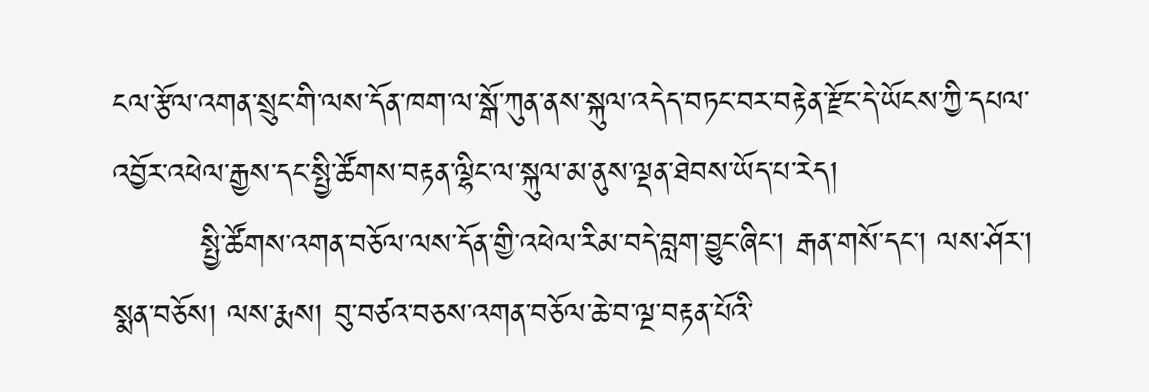ངལ་རྩོལ་འགན་སྲུང་གི་ལས་དོན་ཁག་ལ་སྒོ་ཀུན་ནས་སྐུལ་འདེད་བཏང་བར་བརྟེན་རྫོང་དེ་ཡོངས་ཀྱི་དཔལ་འབྱོར་འཕེལ་རྒྱས་དང་སྤྱི་ཚོགས་བརྟན་ལྷིང་ལ་སྐུལ་མ་ནུས་ལྡན་ཐེབས་ཡོད་པ་རེད།
        སྤྱི་ཚོགས་འགན་བཅོལ་ལས་དོན་གྱི་འཕེལ་རིམ་བདེ་བླག་བྱུང་ཞིང་། རྒན་གསོ་དང་། ལས་ཤོར་། སྨན་བཅོས། ལས་རྨས། བུ་བཙའ་བཅས་འགན་བཅོལ་ཆེ་བ་ལྔ་བརྟན་པོའི་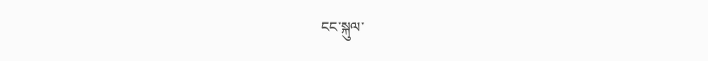ངང་སྐུལ་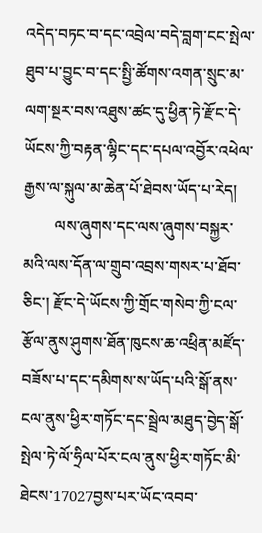འདེད་བཏང་བ་དང་འབྲེལ་བདེ་བླག་ངང་སྤེལ་ཐུབ་པ་བྱུང་བ་དང་སྤྱི་ཚོགས་འགན་སྲུང་མ་ལག་སྔར་བས་འཐུས་ཚང་དུ་ཕྱིན་ཏེ་རྫོང་དེ་ཡོངས་ཀྱི་བརྟན་ལྷིང་དང་དཔལ་འབྱོར་འཕེལ་རྒྱས་ལ་སྐུལ་མ་ཆེན་པོ་ཐེབས་ཡོད་པ་རེད།
        ལས་ཞུགས་དང་ལས་ཞུགས་བསྐྱར་མའི་ལས་དོན་ལ་གྲུབ་འབྲས་གསར་པ་ཐོབ་ཅིང་། རྫོང་དེ་ཡོངས་ཀྱི་གྲོང་གསེབ་ཀྱི་ངལ་རྩོལ་ནུས་ཤུགས་ཐོན་ཁུངས་ཆ་འཕྲིན་མཛོད་བཟོས་པ་དང་དམིགས་ས་ཡོད་པའི་སྒོ་ནས་ངལ་ནུས་ཕྱིར་གཏོང་དང་སྦྲེལ་མཐུད་བྱེད་སྒོ་སྤེལ་ཏེ་ལོ་ཧྲིལ་པོར་ངལ་ནུས་ཕྱིར་གཏོང་མི་ཐེངས་17027བྱས་པར་ཡོང་འབབ་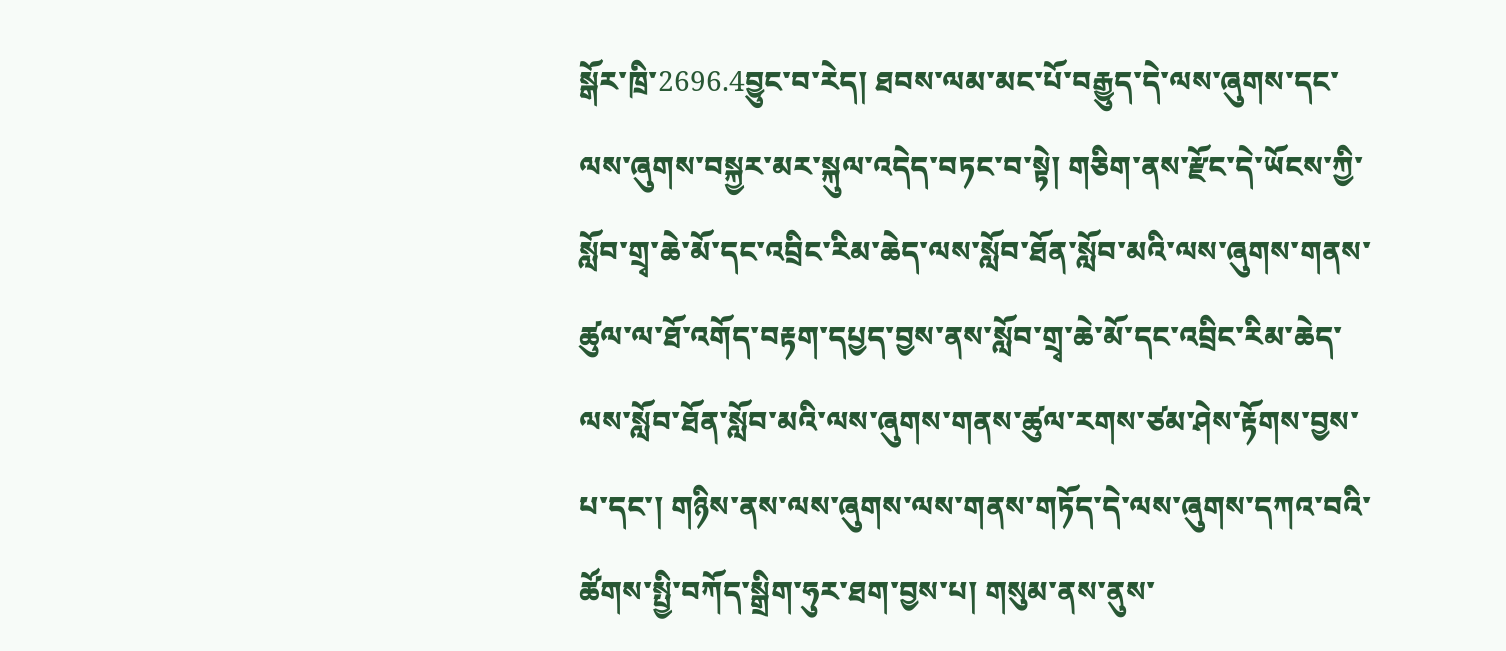སྒོར་ཁྲི་2696.4བྱུང་བ་རེད། ཐབས་ལམ་མང་པོ་བརྒྱུད་དེ་ལས་ཞུགས་དང་ལས་ཞུགས་བསྐྱར་མར་སྐུལ་འདེད་བཏང་བ་སྟེ། གཅིག་ནས་རྫོང་དེ་ཡོངས་ཀྱི་སློབ་གྲྭ་ཆེ་མོ་དང་འབྲིང་རིམ་ཆེད་ལས་སློབ་ཐོན་སློབ་མའི་ལས་ཞུགས་གནས་ཚུལ་ལ་ཐོ་འགོད་བརྟག་དཔྱད་བྱས་ནས་སློབ་གྲྭ་ཆེ་མོ་དང་འབྲིང་རིམ་ཆེད་ལས་སློབ་ཐོན་སློབ་མའི་ལས་ཞུགས་གནས་ཚུལ་རགས་ཙམ་ཤེས་རྟོགས་བྱས་པ་དང་། གཉིས་ནས་ལས་ཞུགས་ལས་གནས་གཏོད་དེ་ལས་ཞུགས་དཀའ་བའི་ཚོགས་སྤྱི་བཀོད་སྒྲིག་ཧུར་ཐག་བྱས་པ། གསུམ་ནས་ནུས་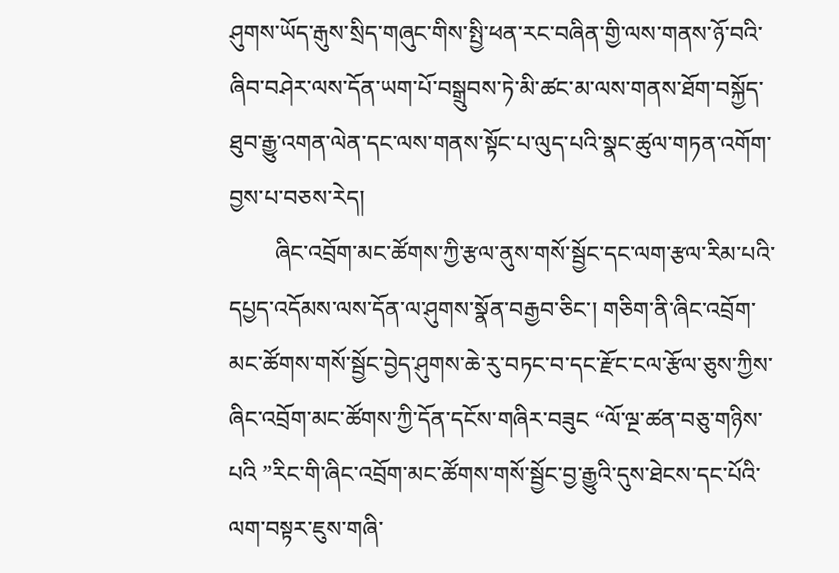ཤུགས་ཡོད་རྒུས་སྲིད་གཞུང་གིས་སྤྱི་ཕན་རང་བཞིན་གྱི་ལས་གནས་ཉོ་བའི་ཞིབ་བཤེར་ལས་དོན་ཡག་པོ་བསྒྲུབས་ཏེ་མི་ཚང་མ་ལས་གནས་ཐོག་བསྐྱོད་ཐུབ་རྒྱུ་འགན་ལེན་དང་ལས་གནས་སྟོང་པ་ལུད་པའི་སྣང་ཚུལ་གཏན་འགོག་བྱས་པ་བཅས་རེད།
        ཞིང་འབྲོག་མང་ཚོགས་ཀྱི་རྩལ་ནུས་གསོ་སྦྱོང་དང་ལག་རྩལ་རིམ་པའི་དཔྱད་འདོམས་ལས་དོན་ལ་ཤུགས་སྣོན་བརྒྱབ་ཅིང་། གཅིག་ནི་ཞིང་འབྲོག་མང་ཚོགས་གསོ་སྦྱོང་བྱེད་ཤུགས་ཆེ་རུ་བཏང་བ་དང་རྫོང་ངལ་རྩོལ་ཅུས་ཀྱིས་ཞིང་འབྲོག་མང་ཚོགས་ཀྱི་དོན་དངོས་གཞིར་བཟུང “ལོ་ལྔ་ཚན་བཅུ་གཉིས་པའི ”རིང་གི་ཞིང་འབྲོག་མང་ཚོགས་གསོ་སྦྱོང་བྱ་རྒྱུའི་དུས་ཐེངས་དང་པོའི་ལག་བསྟར་ཇུས་གཞི་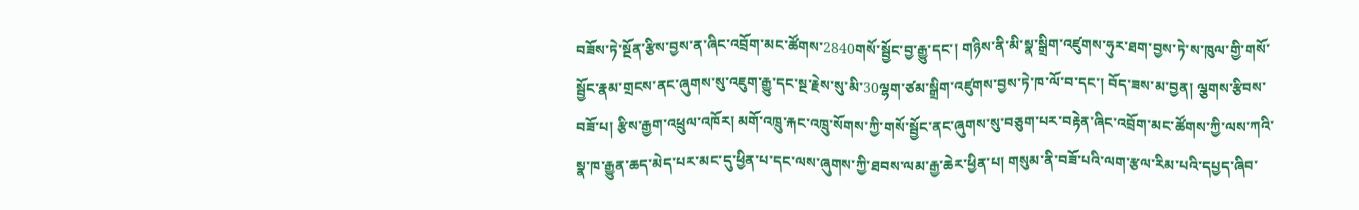བཟོས་ཏེ་སྔོན་རྩིས་བྱས་ན་ཞིང་འབྲོག་མང་ཚོགས་2840གསོ་སྦྱོང་བྱ་རྒྱུ་དང་། གཉིས་ནི་མི་སྣ་སྒྲིག་འཛུགས་ཧུར་ཐག་བྱས་ཏེ་ས་ཁུལ་གྱི་གསོ་སྦྱོང་རྣམ་གྲངས་ནང་ཞུགས་སུ་འཇུག་རྒྱུ་དང་སྔ་རྗེས་སུ་མི་30ལྷག་ཙམ་སྒྲིག་འཛུགས་བྱས་ཏེ་ཁ་ལོ་བ་དང་། བོད་ཟས་མ་བྱན། ལྕགས་རྩིབས་བཟོ་པ། རྩིས་རྒྱག་འཕྲུལ་འཁོར། མགོ་འཁྲུ་རྐང་འཁྲུ་སོགས་ཀྱི་གསོ་སྦྱོང་ནང་ཞུགས་སུ་བཅུག་པར་བརྟེན་ཞིང་འབྲོག་མང་ཚོགས་ཀྱི་ལས་ཀའི་སྣ་ཁ་རྒྱུན་ཆད་མེད་པར་མང་དུ་ཕྱིན་པ་དང་ལས་ཞུགས་ཀྱི་ཐབས་ལམ་རྒྱ་ཆེར་ཕྱིན་པ། གསུམ་ནི་བཟོ་པའི་ལག་རྩལ་རིམ་པའི་དཔྱད་ཞིབ་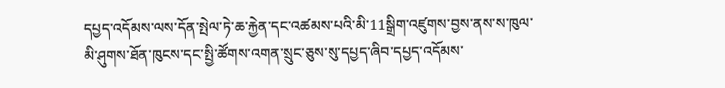དཔྱད་འདོམས་ལས་དོན་སྤེལ་ཏེ་ཆ་རྐྱེན་དང་འཚམས་པའི་མི་11སྒྲིག་འཛུགས་བྱས་ནས་ས་ཁུལ་མི་ཤུགས་ཐོན་ཁུངས་དང་སྤྱི་ཚོགས་འགན་སྲུང་ཅུས་སུ་དཔྱད་ཞིབ་དཔྱད་འདོམས་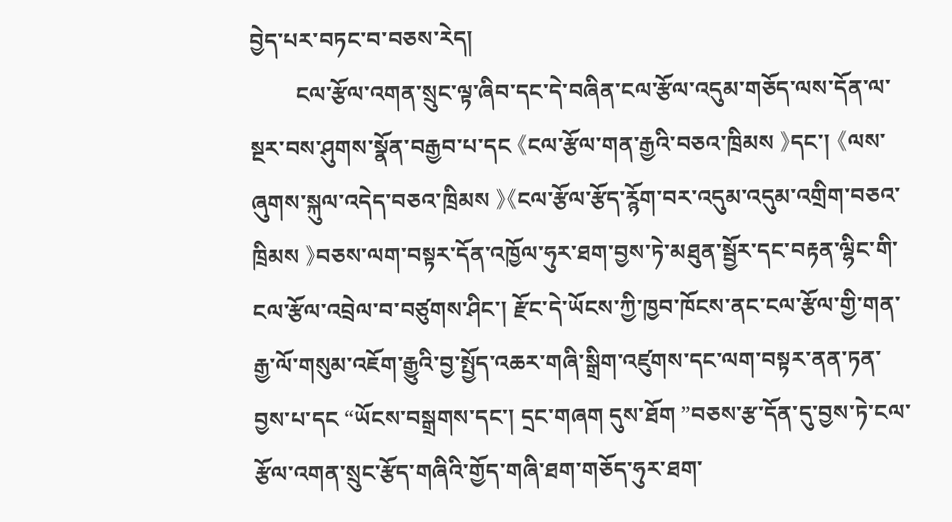བྱེད་པར་བཏང་བ་བཅས་རེད།
        ངལ་རྩོལ་འགན་སྲུང་ལྟ་ཞིབ་དང་དེ་བཞིན་ངལ་རྩོལ་འདུམ་གཅོད་ལས་དོན་ལ་སྔར་བས་ཤུགས་སྣོན་བརྒྱབ་པ་དང 《ངལ་རྩོལ་གན་རྒྱའི་བཅའ་ཁྲིམས 》དང་། 《ལས་ཞུགས་སྐུལ་འདེད་བཅའ་ཁྲིམས 》《ངལ་རྩོལ་རྩོད་ཪྙོག་བར་འདུམ་འདུམ་འགྲིག་བཅའ་ཁྲིམས 》བཅས་ལག་བསྟར་དོན་འཁྱོལ་ཧུར་ཐག་བྱས་ཏེ་མཐུན་སྦྱོར་དང་བརྟན་ལྷིང་གི་ངལ་རྩོལ་འབྲེལ་བ་བཙུགས་ཤིང་། རྫོང་དེ་ཡོངས་ཀྱི་ཁྱབ་ཁོངས་ནང་ངལ་རྩོལ་གྱི་གན་རྒྱ་ལོ་གསུམ་འཇོག་རྒྱུའི་བྱ་སྤྱོད་འཆར་གཞི་སྒྲིག་འཛུགས་དང་ལག་བསྟར་ནན་ཏན་བྱས་པ་དང “ཡོངས་བསྒྲགས་དང་། དྲང་གཞག དུས་ཐོག ”བཅས་རྩ་དོན་དུ་བྱས་ཏེ་ངལ་རྩོལ་འགན་སྲུང་རྩོད་གཞིའི་གྱོད་གཞི་ཐག་གཅོད་ཧུར་ཐག་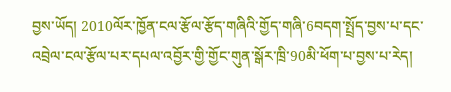བྱས་ཡོད། 2010ལོར་ཁྱོན་ངལ་རྩོལ་རྩོད་གཞིའི་གྱོད་གཞི་6བདག་སྤྲོད་བྱས་པ་དང་འབྲེལ་ངལ་རྩོལ་པར་དཔལ་འབྱོར་གྱི་གྱོང་གུན་སྒོར་ཁྲི་90མི་ཕོག་པ་བྱས་པ་རེད།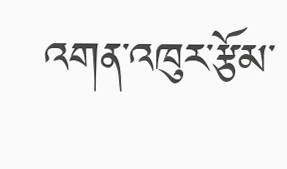འགན་འཁུར་རྩོམ་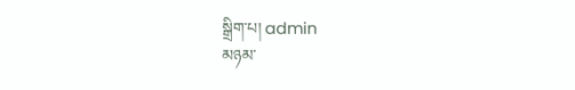སྒྲིག་པ། admin
མཉམ་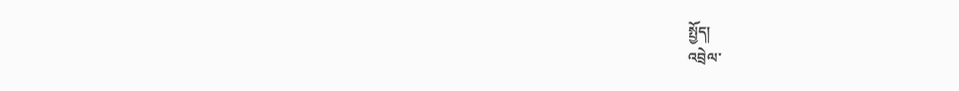སྤྱོད།
འབྲེལ་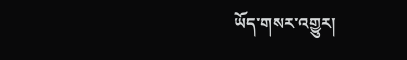ཡོད་གསར་འགྱུར།